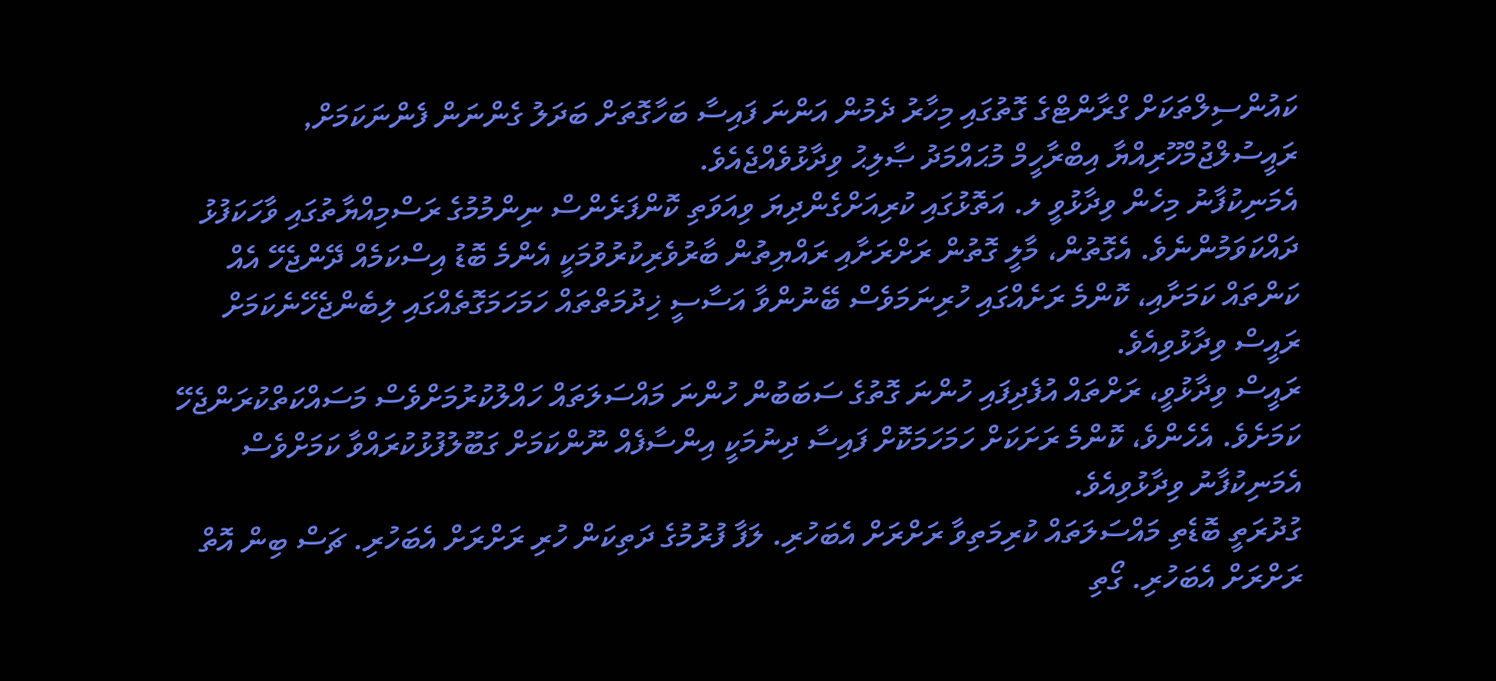ކައުންސިލްތަކަށް ގްރާންޓްގެ ގޮތުގައި މިހާރު ދެމުން އަންނަ ފައިސާ ބަހާގޮތަށް ބަދަލު ގެންނަން ފެންނަކަމަށް, ރައީސުލްޖުމްހޫރިއްޔާ އިބްރާހީމް މުޙައްމަދު ޞާލިޙު ވިދާޅުވެއްޖެއެވެ.
އެމަނިކުފާނު މިހެން ވިދާޅުވީ ލ. އަތޮޅުގައި ކުރިއަށްގެންދިޔަ ވިއަވަތި ކޮންފަރެންސް ނިންމުމުގެ ރަސްމިއްޔާތުގައި ވާހަކަފުޅު ދައްކަވަމުންނެވެ. އެގޮތުން، މާލީ ގޮތުން ރަށްރަށާއި ރައްޔިތުން ބާރުވެރިކުރުވުމަކީ އެންމެ ބޮޑު އިސްކަމެއް ދޭންޖެހޭ އެއް ކަންތައް ކަމަށާއި، ކޮންމެ ރަށެއްގައި ހުރިނަމަވެސް ބޭނުންވާ އަސާސީ ޚިދުމަތްތައް ހަމަހަމަގޮތެއްގައި ލިބެންޖެހޭނެކަމަށް ރައީސް ވިދާޅުވިއެވެ.
ރައީސް ވިދާޅުވީ، ރަށްތައް އުފެދިފައި ހުންނަ ގޮތުގެ ސަބަބުން ހުންނަ މައްސަލަތައް ހައްލުކުރުމަށްވެސް މަސައްކަތްކުރަންޖެހޭ ކަމަށެވެ. އެހެންވެ، ކޮންމެ ރަށަކަށް ހަމަހަމަކޮށް ފައިސާ ދިނުމަކީ އިންސާފެއް ނޫންކަމަށް ގަބޫލުފުޅުކުރައްވާ ކަމަށްވެސް އެމަނިކުފާނު ވިދާޅުވިއެވެ.
ގުދުރަތީ ބޮޑެތި މައްސަލަތައް ކުރިމަތިވާ ރަށްރަށް އެބަހުރި. ލަފާ ފުރުމުގެ ދަތިކަން ހުރި ރަށްރަށް އެބަހުރި. ޗަސް ބިން އޮތް ރަށްރަށް އެބަހުރި. ގޯތި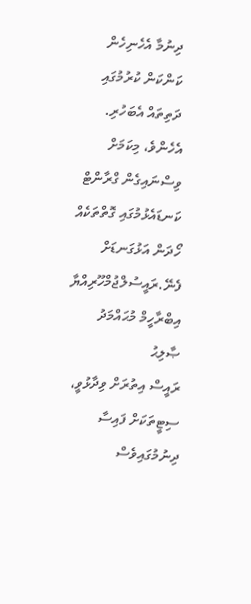ދިނުމާ އެހެނިހެން ކަންކަން ކުރުމުގައި ދަތިތައް އެބަހުރި. އެހެންވެ، މިކަމަށް ވިސްނައިގެން ގްރާންޓް ކަނޑައެޅުމުގައި ގޮތްތަކެއް ހޯދަން އަޅުގަނޑަށް ފެނޭ.ރައީސުލްޖުމްހޫރިއްޔާ އިބްރާހީމް މުޙައްމަދު ޞާލިޙު
ރައީސް އިތުރަށް ވިދާޅުވީ، ސިޓީތަކަށް ފައިސާ ދިނުމުގައިވެސް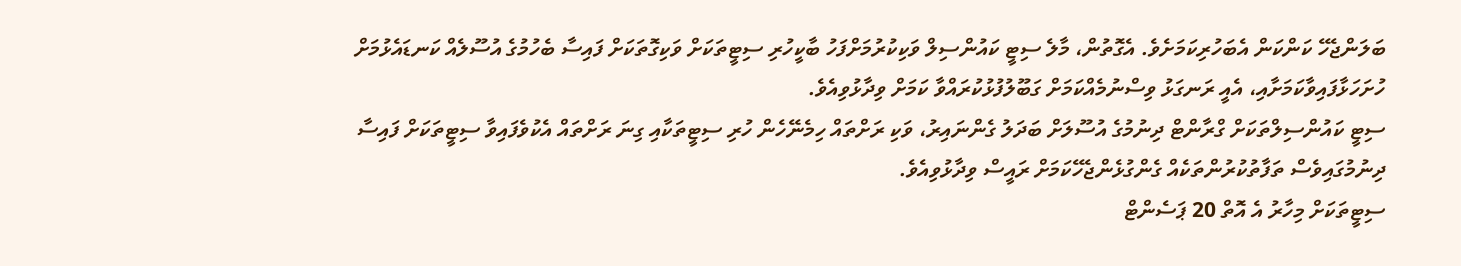ބަލަންޖެހޭ ކަންކަން އެބަހުރިކަމަށެވެ. އެގޮތުން، މާލެ ސިޓީ ކައުންސިލް ވަކިކުރުމަށްފަހު ބާކީހުރި ސިޓީތަކަށް ވަކިގޮތަކަށް ފައިސާ ބެހުމުގެ އުސޫލެއް ކަނޑައެޅުމަށް ހުށަހަޅާފައިވާކަމަށާއި، އެއީ ރަނގަޅު ވިސްނުމެއްކަމަށް ގަބޫލުފުޅުކުރައްވާ ކަމަށް ވިދާޅުވިއެވެ.
ސިޓީ ކައުންސިލްތަކަށް ގްރާންޓް ދިނުމުގެ އުސޫލަށް ބަދަލު ގެންނައިރު، ވަކި ރަށްތައް ހިމެނޭހެން ހުރި ސިޓީތަކާއި ގިނަ ރަށްތައް އެކުވެފައިވާ ސިޓީތަކަށް ފައިސާ ދިނުމުގައިވެސް ތަފާތުކުރުންތަކެއް ގެންގުޅެންޖެހޭކަމަށް ރައީސް ވިދާޅުވިއެވެ.
ސިޓީތަކަށް މިހާރު އެ އޮތް 20 ޕަސެންޓް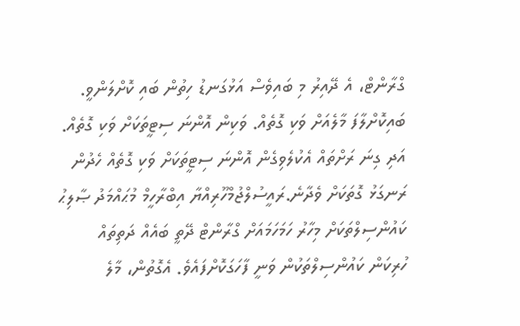ގްރާންޓް، އެ ދޭއިރު މި ބައިވެސް އަޅުގަނޑު ހިތުން ބައި ކޮށްލަންވީ. ބައިކޮށްލާފަ މާލެއަށް ވަކި ގޮތެއް. ވަކިން އޮންނަ ސިޓީތަކަށް ވަކި ގޮތެއް. އަދި ގިނަ ރަށްތައް އެކުލެވިގެން އޮންނަ ސިޓީތަކަށް ވަކި ގޮތެއް ހެދުން ރަނގަޅު ގޮތަކަށް ވެދާނެ.ރައީސުލްޖުމްހޫރިއްޔާ އިބްރާހީމް މުޙައްމަދު ޞާލިޙު
ކައުންސިލްތަކަށް މިހާރު ހަމަހަމައަށް ގްރާންޓް ދޭތީ ބައެއް ދަތިތައް ހުރިކަން ކައުންސިލްތަކުން ވަނީ ފާހަގަކޮށްފައެވެ. އެގޮތުން، މާލެ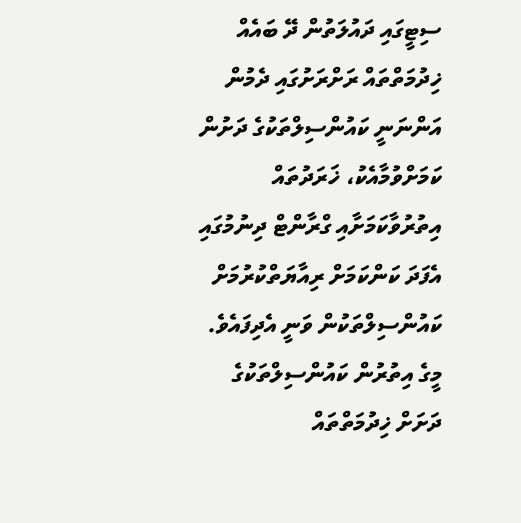ސިޓީގައި ދައުލަތުން ދޭ ބައެއް ޚިދުމަތްތައް ރަށްރަށުގައި ދެމުން އަންނަނީ ކައުންސިލްތަކުގެ ދަށުން ކަމަށްވުމާއެކު، ޚަރަދުތައް އިތުރުވާކަމަށާއި ގްރާންޓް ދިނުމުގައި އެފަދަ ކަންކަމަށް ރިއާޔަތްކުރުމަށް ކައުންސިލްތަކުން ވަނީ އެދިފައެވެ.
މީގެ އިތުރުން ކައުންސިލްތަކުގެ ދަށަށް ޚިދުމަތްތައް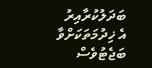ބަދަލުކުރާއިރު އެ ޚިދުމަތަކަށްވާ ބަޖެޓުވެސް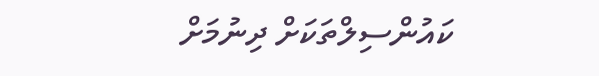ކައުންސިލްތަކަށް ދިނުމަށް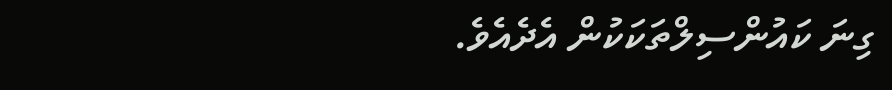ގިނަ ކައުންސިލްތަކަކުން އެދެއެވެ.